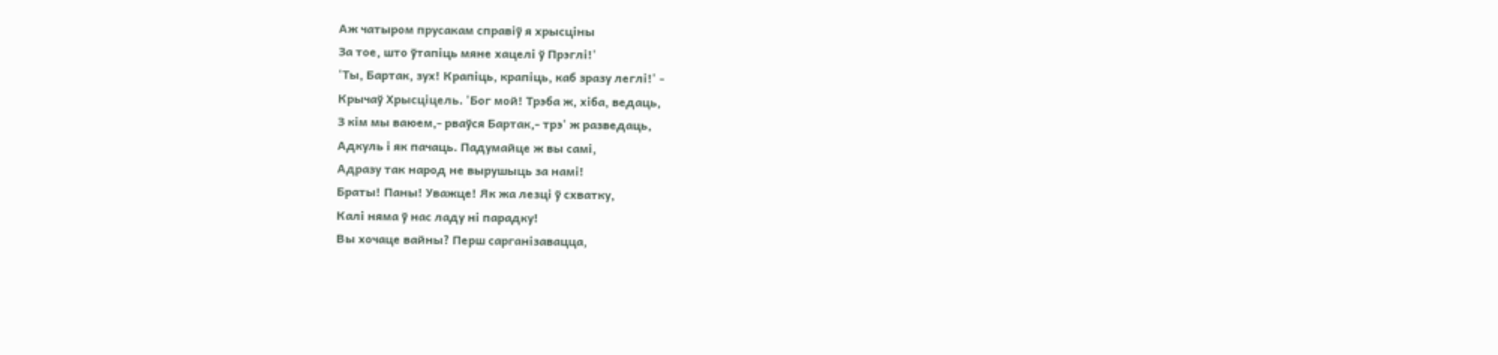Аж чатыром прусакам справіў я хрысціны
За тое, што ўтапіць мяне хацелі ў Прэглі!'
'Ты, Бартак, зух! Крапіць, крапіць, каб зразу леглі!' -
Крычаў Хрысціцель. 'Бог мой! Трэба ж, хіба, ведаць,
З кім мы ваюем,- рваўся Бартак,- трэ' ж разведаць,
Адкуль і як пачаць. Падумайце ж вы самі,
Адразу так народ не вырушыць за намі!
Браты! Паны! Уважце! Як жа лезці ў схватку,
Калі няма ў нас ладу ні парадку!
Вы хочаце вайны? Перш сарганізавацца,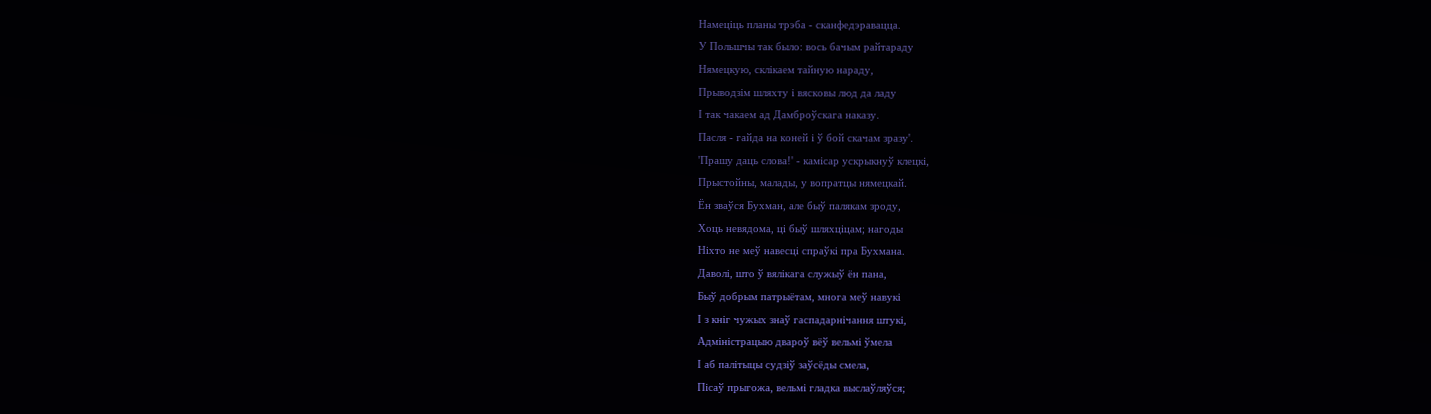Намеціць планы трэба - сканфедэравацца.
У Польшчы так было: вось бачым райтараду
Нямецкую, склікаем тайную нараду,
Прыводзім шляхту і вясковы люд да ладу
І так чакаем ад Дамброўскага наказу.
Пасля - гайда на коней і ў бой скачам зразу'.
'Прашу даць слова!' - камісар ускрыкнуў клецкі,
Прыстойны, малады, у вопратцы нямецкай.
Ён зваўся Бухман, але быў палякам зроду,
Хоць невядома, ці быў шляхціцам; нагоды
Ніхто не меў навесці спраўкі пра Бухмана.
Даволі, што ў вялікага служыў ён пана,
Быў добрым патрыётам, многа меў навукі
І з кніг чужых знаў гаспадарнічання штукі,
Адміністрацыю двароў вёў вельмі ўмела
І аб палітыцы судзіў заўсёды смела,
Пісаў прыгожа, вельмі гладка выслаўляўся;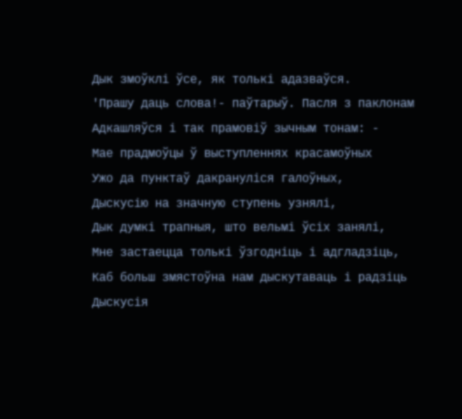Дык змоўклі ўсе, як толькі адазваўся.
'Прашу даць слова!- паўтарыў. Пасля з паклонам
Адкашляўся і так прамовіў зычным тонам: -
Мае прадмоўцы ў выступленнях красамоўных
Ужо да пунктаў дакрануліся галоўных,
Дыскусію на значную ступень узнялі,
Дык думкі трапныя, што вельмі ўсіх занялі,
Мне застаецца толькі ўзгодніць і адгладзіць,
Каб больш змястоўна нам дыскутаваць і радзіць
Дыскусія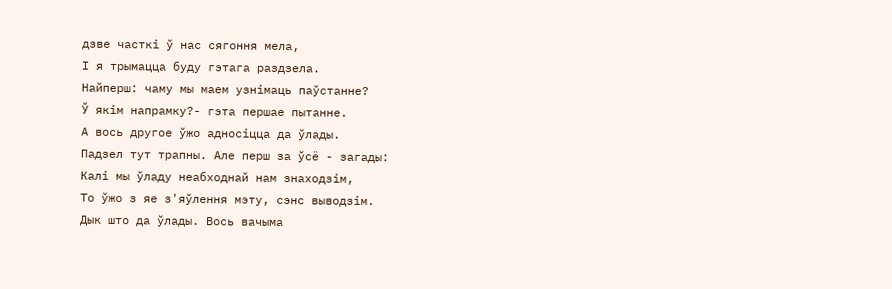дзве часткі ў нас сягоння мела,
І я трымацца буду гэтага раздзела.
Найперш: чаму мы маем узнімаць паўстанне?
Ў якім напрамку?- гэта першае пытанне.
А вось другое ўжо адносіцца да ўлады.
Падзел тут трапны. Але перш за ўсё - загады:
Калі мы ўладу неабходнай нам знаходзім,
То ўжо з яе з'яўлення мэту, сэнс выводзім.
Дык што да ўлады. Вось вачыма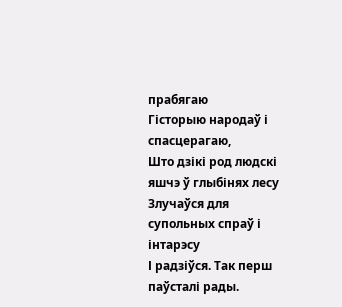прабягаю
Гісторыю народаў і спасцерагаю,
Што дзікі род людскі яшчэ ў глыбінях лесу
Злучаўся для супольных спраў і інтарэсу
І радзіўся. Так перш паўсталі рады.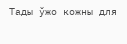Тады ўжо кожны для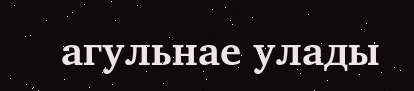агульнае улады